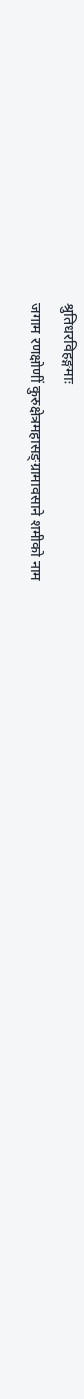श्रुतिधरविहङ्गमाः
जगाम रणक्षोणीं कुरुक्षेत्रमहासङ्ग्रामावसाने शमीको नाम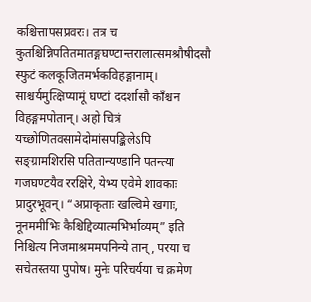कश्चित्तापसप्रवरः। तत्र च कुतश्चिन्निपतितमातङ्गघण्टान्तरालात्समश्रौषीदसौ स्फुटं कलकूजितमर्भकविहङ्गानाम्। साश्चर्यमुत्क्षिप्यामूं घण्टां ददर्शासौ काँश्चन विहङ्गमपोतान्। अहो चित्रं यच्छोणितवसामेदोमांसपङ्किलेऽपि सङ्ग्रामशिरसि पतितान्यण्डानि पतन्त्या गजघण्टयैव ररक्षिरे, येभ्य एवेमे शावकाः प्रादुरभूवन्। “अप्राकृताः खल्विमे खगाः, नूनममीभिः कैश्चिद्दिव्यात्मभिर्भाव्यम्” इति निश्चित्य निजमाश्रममपनिन्ये तान्, परया च सचेतस्तया पुपोष। मुनेः परिचर्यया च क्रमेण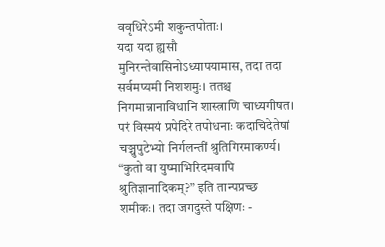ववृधिरेऽमी शकुन्तपोताः।
यदा यदा ह्यसौ मुनिरन्तेवासिनोऽध्यापयामास, तदा तदा सर्वमप्यमी निशशमुः। ततश्च निगमान्नानाविधानि शास्त्राणि चाध्यगीषत।
परं विस्मयं प्रपेदिरे तपोधनाः कदाचिदेतेषां चञ्चुपुटेभ्यो निर्गलन्तीं श्रुतिगिरमाकर्ण्य। “कुतो वा युष्माभिरिदमवापि श्रुतिज्ञानादिकम्?” इति तान्पप्रच्छ शमीकः। तदा जगदुस्ते पक्षिणः -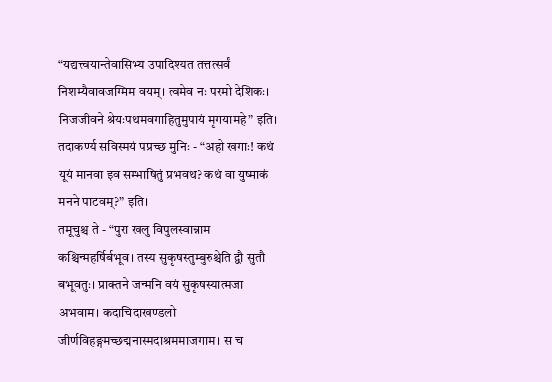“यद्यत्त्वयान्तेवासिभ्य उपादिश्यत तत्तत्सर्वं निशम्यैवावजग्मिम वयम्। त्वमेव नः परमो देशिकः। निजजीवने श्रेयःपथमवगाहितुमुपायं मृगयामहे” इति।
तदाकर्ण्य सविस्मयं पप्रच्छ मुनिः - “अहो खगाः! कथं यूयं मानवा इव सम्भाषितुं प्रभवथ? कथं वा युष्माकं मनने पाटवम्?” इति।
तमूचुश्च ते - “पुरा खलु विपुलस्वान्नाम कश्चिन्महर्षिर्बभूव। तस्य सुकृषस्तुम्बुरुश्चेति द्वौ सुतौ बभूवतुः। प्राक्तने जन्मनि वयं सुकृषस्यात्मजा अभवाम। कदाचिदाखण्डलो जीर्णविहङ्गमच्छद्मनास्मदाश्रममाजगाम। स च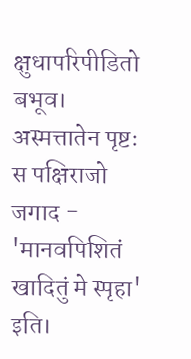क्षुधापरिपीडितो बभूव। अस्मत्तातेन पृष्टः स पक्षिराजो जगाद - 'मानवपिशितं खादितुं मे स्पृहा' इति।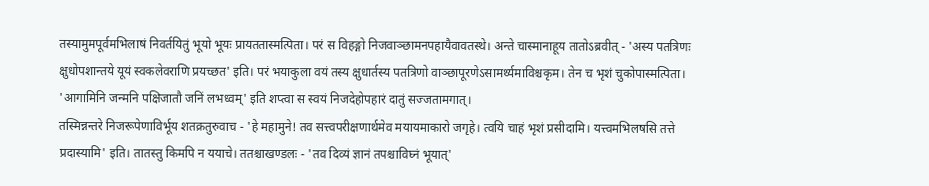तस्यामुमपूर्वमभिलाषं निवर्तयितुं भूयो भूयः प्रायततास्मत्पिता। परं स विहङ्गो निजवाञ्छामनपहायैवावतस्थे। अन्ते चास्मानाहूय तातोऽब्रवीत् - 'अस्य पतत्रिणः क्षुधोपशान्तये यूयं स्वकलेवराणि प्रयच्छत' इति। परं भयाकुला वयं तस्य क्षुधार्तस्य पतत्रिणो वाञ्छापूरणेऽसामर्थ्यमाविश्चकृम। तेन च भृशं चुकोपास्मत्पिता। 'आगामिनि जन्मनि पक्षिजातौ जनिं लभध्वम्' इति शप्त्वा स स्वयं निजदेहोपहारं दातुं सज्जतामगात्।
तस्मिन्नन्तरे निजरूपेणाविर्भूय शतक्रतुरुवाच - 'हे महामुने! तव सत्त्वपरीक्षणार्थमेव मयायमाकारो जगृहे। त्वयि चाहं भृशं प्रसीदामि। यत्त्वमभिलषसि तत्ते प्रदास्यामि' इति। तातस्तु किमपि न ययाचे। ततश्चाखण्डलः - 'तव दिव्यं ज्ञानं तपश्चाविघ्नं भूयात्'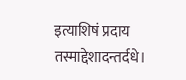इत्याशिषं प्रदाय तस्माद्देशादन्तर्दधे।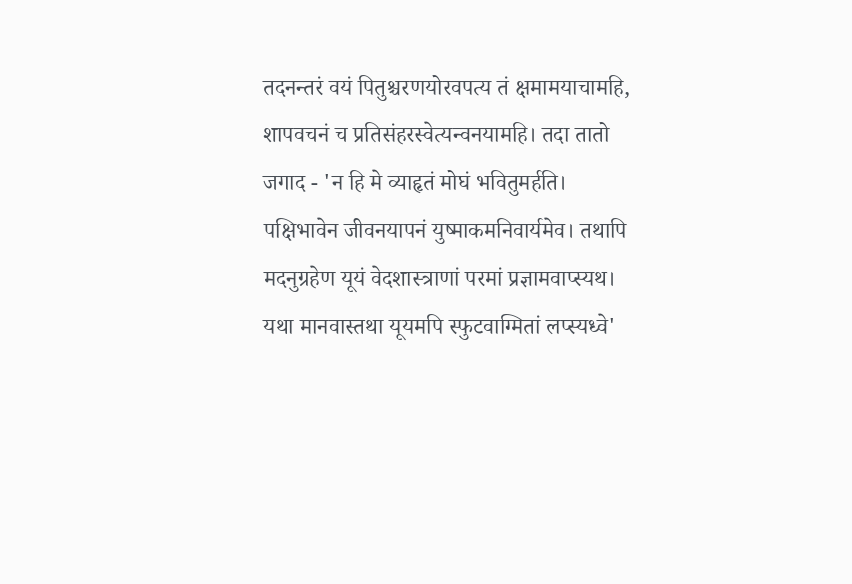तदनन्तरं वयं पितुश्चरणयोरवपत्य तं क्षमामयाचामहि, शापवचनं च प्रतिसंहरस्वेत्यन्वनयामहि। तदा तातो जगाद - 'न हि मे व्याहृतं मोघं भवितुमर्हति। पक्षिभावेन जीवनयापनं युष्माकमनिवार्यमेव। तथापि मदनुग्रहेण यूयं वेदशास्त्राणां परमां प्रज्ञामवाप्स्यथ। यथा मानवास्तथा यूयमपि स्फुटवाग्मितां लप्स्यध्वे'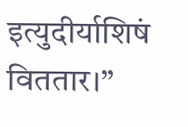इत्युदीर्याशिषं विततार।”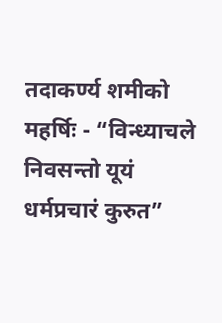तदाकर्ण्य शमीको महर्षिः - “विन्ध्याचले निवसन्तो यूयं धर्मप्रचारं कुरुत”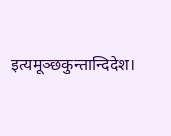इत्यमूञ्छकुन्तान्दिदेश।